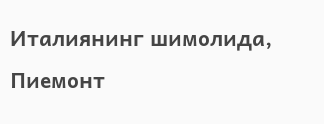Италиянинг шимолида, Пиемонт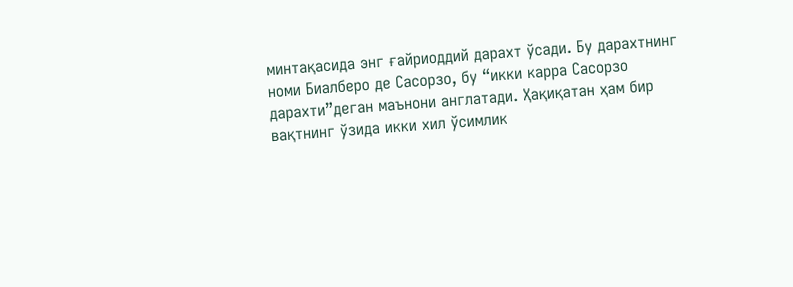минтақасида энг ғайриоддий дарахт ўсади. Бу дарахтнинг номи Биалберо де Cасорзо, бу “икки карра Cасорзо дарахти”деган маънони англатади. Ҳақиқатан ҳам бир вақтнинг ўзида икки хил ўсимлик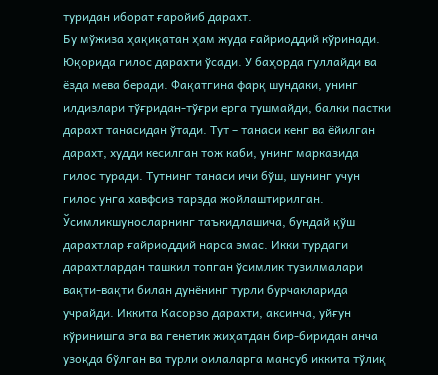туридан иборат ғаройиб дарахт.
Бу мўжиза ҳақиқатан ҳам жуда ғайриоддий кўринади. Юқорида гилос дарахти ўсади. У баҳорда гуллайди ва ёзда мева беради. Фақатгина фарқ шундаки, унинг илдизлари тўғридан-тўғри ерга тушмайди, балки пастки дарахт танасидан ўтади. Тут – танаси кенг ва ёйилган дарахт, худди кесилган тож каби, унинг марказида гилос туради. Тутнинг танаси ичи бўш, шунинг учун гилос унга хавфсиз тарзда жойлаштирилган.
Ўсимликшуносларнинг таъкидлашича, бундай қўш дарахтлар ғайриоддий нарса эмас. Икки турдаги дарахтлардан ташкил топган ўсимлик тузилмалари вақти-вақти билан дунёнинг турли бурчакларида учрайди. Иккита Касорзо дарахти, аксинча, уйғун кўринишга эга ва генетик жиҳатдан бир-биридан анча узоқда бўлган ва турли оилаларга мансуб иккита тўлиқ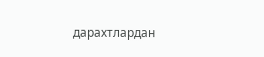дарахтлардан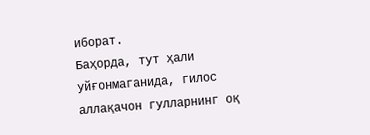иборат.
Баҳорда, тут ҳали уйғонмаганида, гилос аллақачон гулларнинг оқ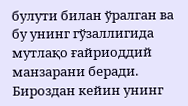булути билан ўралган ва бу унинг гўзаллигида мутлақо ғайриоддий манзарани беради. Бироздан кейин унинг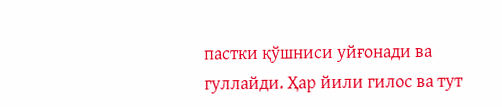пастки қўшниси уйғонади ва гуллайди. Ҳар йили гилос ва тут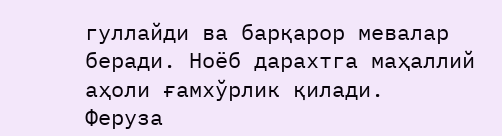гуллайди ва барқарор мевалар беради. Ноёб дарахтга маҳаллий аҳоли ғамхўрлик қилади.
Феруза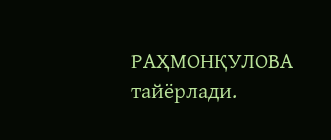РАҲМОНҚУЛОВА тайёрлади.